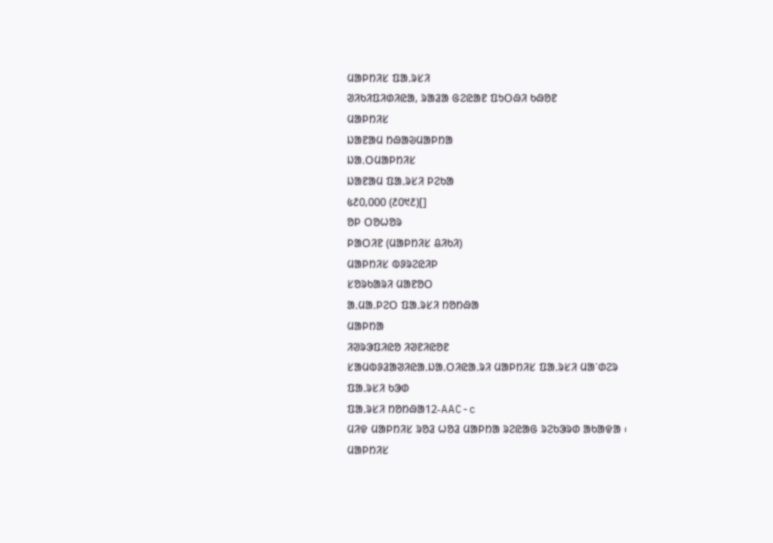ᱢᱟᱞᱴᱤᱥ ᱯᱟᱹᱨᱥᱤ
ᱣᱤᱠᱤᱯᱤᱰᱤᱭᱟ, ᱨᱟᱲᱟ ᱜᱮᱭᱟᱱ ᱯᱩᱛᱷᱤ ᱠᱷᱚᱱ
ᱢᱟᱞᱴᱤᱥ
ᱡᱟᱱᱟᱢ ᱴᱷᱟᱶᱢᱟᱞᱴᱟ
ᱡᱟᱹᱛᱢᱟᱞᱴᱤᱥ
ᱡᱟᱱᱟᱢ ᱯᱟᱹᱨᱥᱤ ᱞᱮᱠᱟ
᱕᱒᱐,᱐᱐᱐ (᱒᱐᱑᱒)[]
ᱚᱞ ᱛᱚᱦᱚᱨ
ᱞᱟᱛᱤᱱ (ᱢᱟᱞᱴᱤᱥ ᱪᱤᱠᱤ)
ᱢᱟᱞᱴᱤᱥ ᱵᱽᱨᱮᱭᱤᱞ
ᱥᱚᱨᱠᱟᱨᱤ ᱢᱟᱱᱚᱛ
ᱟᱹᱢᱟᱹᱞᱮᱛ ᱯᱟᱹᱨᱥᱤ ᱴᱚᱴᱷᱟ
ᱢᱟᱞᱴᱟ
ᱤᱣᱨᱳᱯᱤᱭᱚ ᱤᱣᱱᱤᱭᱚᱱ
ᱥᱟᱢᱵᱽᱲᱟᱣᱤᱭᱟᱹᱡᱟᱹᱛᱤᱭᱟᱹᱨᱤ ᱢᱟᱞᱴᱤᱥ ᱯᱟᱹᱨᱥᱤ ᱢᱟᱸᱰᱮᱨ
ᱯᱟᱹᱨᱥᱤ ᱠᱳᱰ
ᱯᱟᱹᱨᱥᱤ ᱴᱚᱴᱷᱟ12-AAC-c
ᱢᱤᱫ ᱢᱟᱞᱴᱤᱥ ᱨᱚᱲ ᱦᱚᱲ ᱢᱟᱞᱴᱟ ᱨᱮᱭᱟᱜ ᱨᱮᱠᱳᱨᱰ ᱟᱠᱟᱫᱟ ᱾
ᱢᱟᱞᱴᱤᱥ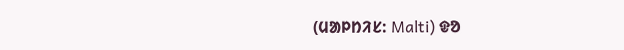(ᱢᱟᱞᱴᱤᱥ: Malti) ᱫᱚ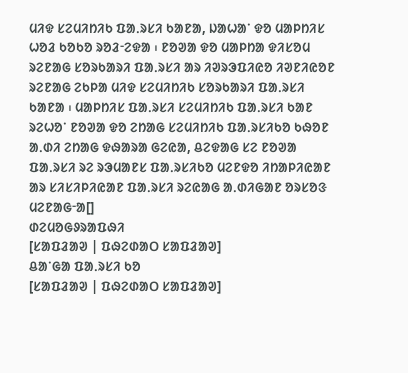ᱢᱤᱫ ᱥᱮᱢᱤᱴᱤᱠ ᱯᱟᱹᱨᱥᱤ ᱠᱟᱱᱟ, ᱡᱟᱦᱟᱸ ᱫᱚ ᱢᱟᱞᱴᱤᱥ ᱦᱚᱲ ᱠᱚᱠᱚ ᱨᱚᱲᱼᱮᱫᱟ ᱾ ᱱᱚᱣᱟ ᱫᱚ ᱢᱟᱞᱴᱟ ᱫᱤᱥᱚᱢ ᱨᱮᱱᱟᱜ ᱥᱚᱨᱠᱟᱨᱤ ᱯᱟᱹᱨᱥᱤ ᱟᱨ ᱤᱣᱨᱳᱯᱤᱭᱚ ᱤᱣᱱᱤᱭᱚᱱ ᱨᱮᱱᱟᱜ ᱮᱠᱞᱟ ᱢᱤᱫ ᱥᱮᱢᱤᱴᱤᱠ ᱥᱚᱨᱠᱟᱨᱤ ᱯᱟᱹᱨᱥᱤ ᱠᱟᱱᱟ ᱾ ᱢᱟᱞᱴᱤᱥ ᱯᱟᱹᱨᱥᱤ ᱥᱮᱢᱤᱴᱤᱠ ᱯᱟᱹᱨᱥᱤ ᱠᱟᱱ ᱨᱮᱦᱚᱸ ᱱᱚᱣᱟ ᱫᱚ ᱮᱴᱟᱜ ᱥᱮᱢᱤᱴᱤᱠ ᱯᱟᱹᱨᱥᱤᱠᱚ ᱠᱷᱚᱱ ᱟᱹᱰᱤ ᱮᱴᱟᱜ ᱫᱷᱟᱨᱟ ᱜᱮᱭᱟ, ᱪᱮᱫᱟᱜ ᱥᱮ ᱱᱚᱣᱟ ᱯᱟᱹᱨᱥᱤ ᱨᱮ ᱨᱳᱢᱟᱱᱥ ᱯᱟᱹᱨᱥᱤᱠᱚ ᱢᱮᱱᱫᱚ ᱤᱴᱟᱞᱤᱭᱟᱱ ᱟᱨ ᱥᱤᱥᱤᱞᱤᱭᱟᱱ ᱯᱟᱹᱨᱥᱤ ᱨᱮᱭᱟᱜ ᱟᱹᱰᱤᱜᱟᱱ ᱚᱨᱥᱚᱝ ᱢᱮᱱᱟᱜᱼᱟ[]
ᱰᱮᱢᱚᱜᱽᱨᱟᱯᱷᱤ
[ᱥᱟᱯᱲᱟᱣ | ᱯᱷᱮᱰᱟᱛ ᱥᱟᱯᱲᱟᱣ]
ᱪᱟᱸᱜᱟ ᱯᱟᱹᱨᱥᱤ ᱠᱚ
[ᱥᱟᱯᱲᱟᱣ | ᱯᱷᱮᱰᱟᱛ ᱥᱟᱯᱲᱟᱣ]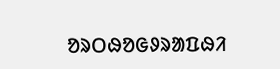ᱚᱨᱛᱷᱚᱜᱽᱨᱟᱯᱷᱤ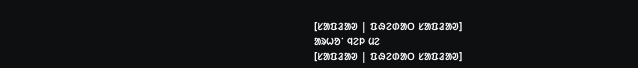[ᱥᱟᱯᱲᱟᱣ | ᱯᱷᱮᱰᱟᱛ ᱥᱟᱯᱲᱟᱣ]
ᱟᱨᱦᱚᱸ ᱧᱮᱞ ᱢᱮ
[ᱥᱟᱯᱲᱟᱣ | ᱯᱷᱮᱰᱟᱛ ᱥᱟᱯᱲᱟᱣ]